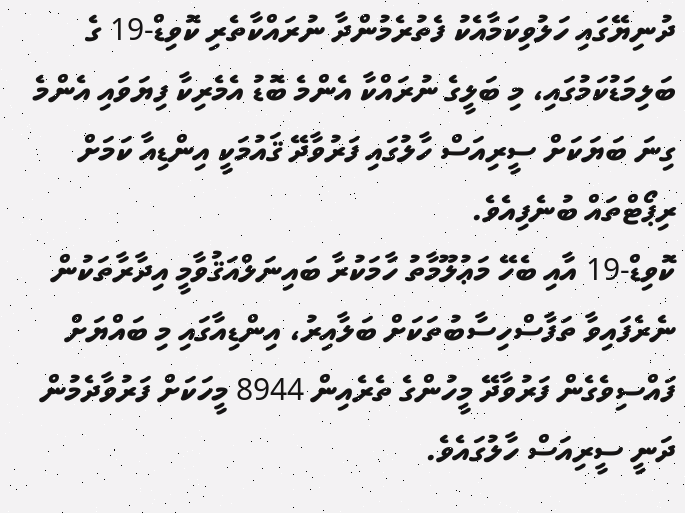ދުނިޔޭގައި ހަލުވިކަމާއެކު ފެތުރެމުންދާ ނުރައްކާތެރި ކޮވިޑް-19 ގެ ބަލިމަޑުކަމުގައި، މި ބަލީގެ ނުރައްކާ އެންމެ ބޮޑު އެމެރިކާ ފިޔަވައި އެންމެ ގިނަ ބަޔަކަށް ސީރިއަސް ހާލުގައި ފަރުވާދޭ ޤައުމަކީ އިންޑިއާ ކަމަށް ރިޕޯޓްތައް ބުނެފިއެވެ.
ކޮވިޑް-19 އާއި ބެހޭ މަޢުލޫމާތު ހާމަކުރާ ބައިނަލްއަޤުވާމީ އިދާރާތަކުން ނެރެފައިވާ ތަފާސްހިސާބުތަކަށް ބަލާއިރު، އިންޑިއާގައި މި ބައްޔަށް ފައްސިވެގެން ފަރުވާދޭ މީހުންގެ ތެރެއިން 8944 މީހަކަށް ފަރުވާދެމުން ދަނީ ސީރިއަސް ހާލުގައެވެ.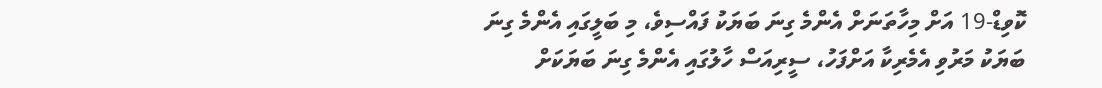ކޮވިޑް-19 އަށް މިހާތަނަށް އެންމެ ގިނަ ބަޔަކު ފައްސިވެ، މި ބަލީގައި އެންމެ ގިނަ ބަޔަކު މަރުވި އެމެރިކާ އަށްފަހު، ސީރިއަސް ހާލުގައި އެންމެ ގިނަ ބަޔަކަށް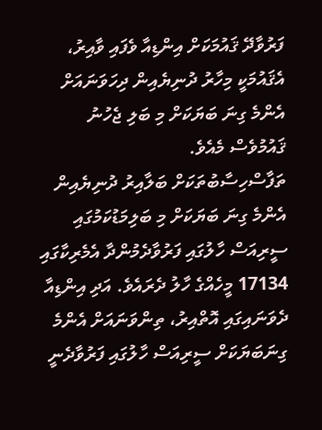ފަރުވާދޭ ޤައުމަކަށް އިންޑިއާ ވެފައި ވާއިރު، އެޤައުމަކީ މިހާރު ދުނިޔެއިން ދިހަވަނައަށް އެންމެ ގިނަ ބަޔަކަށް މި ބަލި ޖެހުނު ޤައުމުވެސް މެއެވެ.
ތަފާސްހިސާބުތަކަށް ބަލާއިރު ދުނިޔެއިން އެންމެ ގިނަ ބަޔަކަށް މި ބަލިމަޑުކަމުގައި ސީރިއަސް ހާލުގައި ފަރުވާދެމުންދާ އެމެރިކާގައި 17134 މީހެއްގެ ހާލު ދެރައެވެ. އަދި އިންޑިއާ ދެވަނައިގައި އޮތްއިރު، ތިންވަނައަށް އެންމެ ގިނަބަޔަކަށް ސީރިއަސް ހާލުގައި ފަރުވާދެނީ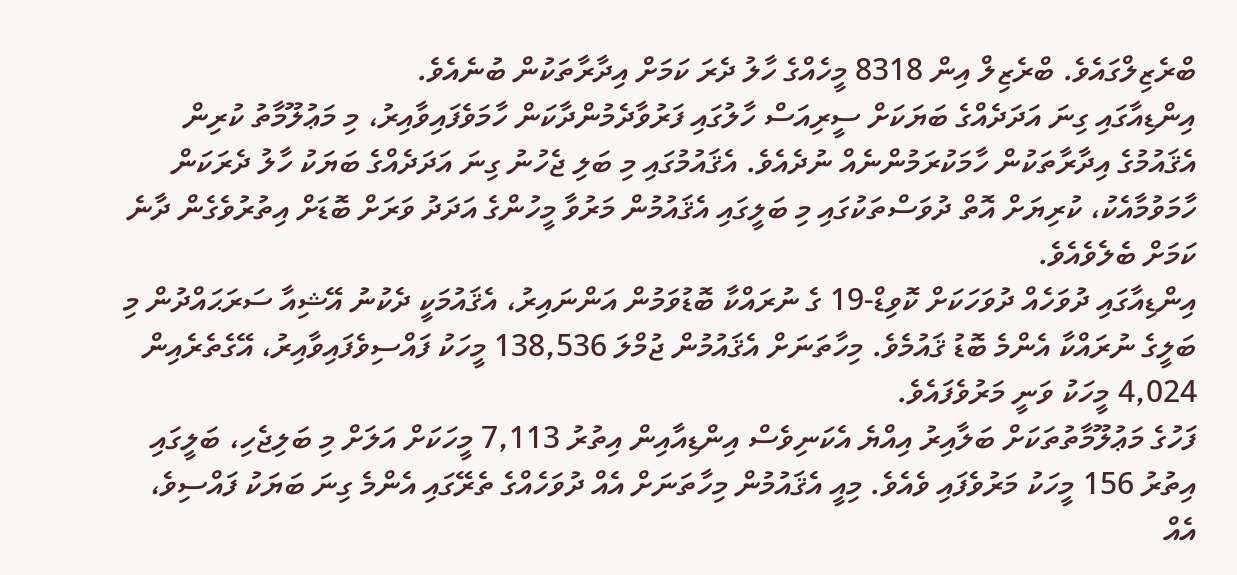ބްރެޒިލްގައެވެ. ބްރެޒިލް އިން 8318 މީހެއްގެ ހާލު ދެރަ ކަމަށް އިދާރާތަކުން ބުނެއެވެ.
އިންޑިއާގައި ގިނަ އަދަދެއްގެ ބަޔަކަށް ސީރިއަސް ހާލުގައި ފަރުވާދެމުންދާކަން ހާމަވެފައިވާއިރު، މި މަޢުލޫމާތު ކުރިން އެޤައުމުގެ އިދާރާތަކުން ހާމަކުރަމުންނެއް ނުދެއެވެ. އެޤައުމުގައި މި ބަލި ޖެހުނު ގިނަ އަދަދެއްގެ ބަޔަކު ހާލު ދެރަކަން ހާމަވުމާއެކު، ކުރިޔަށް އޮތް ދުވަސްތަކުގައި މި ބަލީގައި އެޤައުމުން މަރުވާ މީހުންގެ އަދަދު ވަރަށް ބޮޑަށް އިތުރުވެގެން ދާނެ ކަމަށް ބެލެވެއެވެ.
އިންޑިއާގައި ދުވަހެއް ދުވަހަކަށް ކޮވިޑް-19 ގެ ނުރައްކާ ބޮޑުވަމުން އަންނައިރު، އެޤައުމަކީ ދެކުނު އޭޝިއާ ސަރަޙައްދުން މި ބަލީގެ ނުރައްކާ އެންމެ ބޮޑު ޤައުމެވެ. މިހާތަނަށް އެޤައުމުން ޖުމްލަ 138,536 މީހަކު ފައްސިވެފައިވާއިރު، އޭގެތެރެއިން 4,024 މީހަކު ވަނީ މަރުވެފައެވެ.
ފަހުގެ މަޢުލޫމާތުތަކަށް ބަލާއިރު އިއްޔެ އެކަނިވެސް އިންޑިއާއިން އިތުރު 7,113 މީހަކަށް އަލަށް މި ބަލިޖެހި، ބަލީގައި އިތުރު 156 މީހަކު މަރުވެފައި ވެއެވެ. މިއީ އެޤައުމުން މިހާތަނަށް އެއް ދުވަހެއްގެ ތެރޭގައި އެންމެ ގިނަ ބަޔަކު ފައްސިވެ، އެއް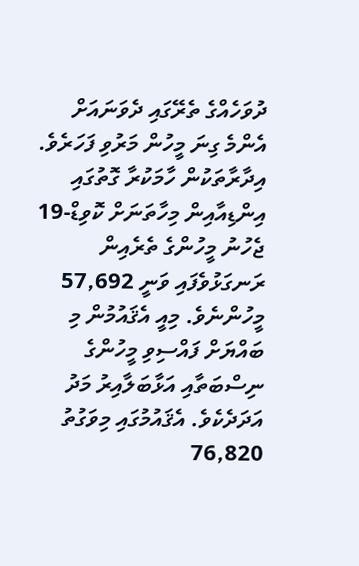ދުވަހެއްގެ ތެރޭގައި ދެވަނައަށް އެންމެ ގިނަ މީހުން މަރުވި ފަހަރެވެ.
އިދާރާތަކުން ހާމަކުރާ ގޮތުގައި އިންޑިއާއިން މިހާތަނަށް ކޮވިޑް-19 ޖެހުނު މީހުންގެ ތެރެއިން ރަނގަޅުވެފައި ވަނީ 57,692 މީހުންނެވެ. މިއީ އެޤައުމުން މި ބައްޔަށް ފައްސިވި މީހުންގެ ނިސްބަތާއި އަޅާބަލާއިރު މަދު އަދަދެކެވެ. އެޤައުމުގައި މިވަގުތު 76,820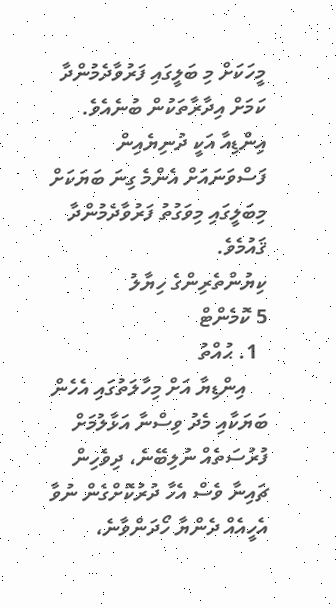މީހަކަށް މި ބަލީގައި ފަރުވާދެމުންދާ ކަމަށް އިދާރާތަކުން ބުނެއެވެ. އިންޑިއާ އަކީ ދުނިޔެއިން ފަސްވަނައަށް އެންމެ ގިނަ ބަޔަކަށް މިބަލީގައި މިވަގުތު ފަރުވާދެމުންދާ ޤައުމެވެ.
ކިޔުންތެރިންގެ ހިޔާލު
5 ކޮމެންޓް
  1. ޙުއްތު
    އިންޑިޔާ އަށް މިހާލަތުގައި އެހެން ބަޔަކާއި މެދު ވިސްނާ އަޅާލުމަށް ފުރުސަތެއް ނުލިބޭނެ، ދިވެހިން ޗައިނާ ވެސް އެހާ ދުރުކޮށްގެން ނުވާ އެހީއެއް ދެންޔާ ހޯދަންވާނެ،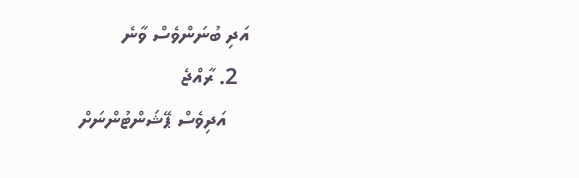އަދި ބުނަންވެސް ވާނެ
  2. ރާއްޖެ
    އަދިވެސް ޕޭޝަންޓުންނަށް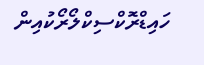ހައިޑްރޮކްސިކްލޯރޯކުއިން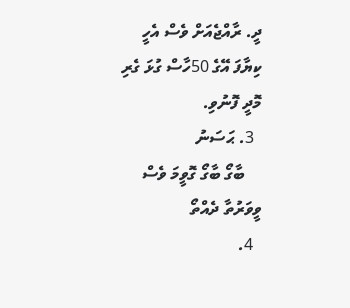ދީ. ރާއްޖެއަށް ވެސް އެހީ ކިޔާފަ އޭގެ 50ހާސް ގުޅަ ގެރި މޮދީ ފޮނުވި.
  3. ޙަސަނު
    ބާގޯ ބާގޯ ގޮވީމަ ވެސް ވީވަރުތާ ދެއްތޯ
  4.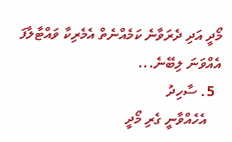މޯދީ އަދި ދެރަވާނެ ކަމެއްނެތް އެމެރިކާ ވައްޓާލާފަ އެއްވަނަ ލިބޭނެ...
  5. ސާހިދު
    އެހެއްވާނީ ގެރި މޯދީ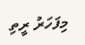މިފަހަރު ރީތި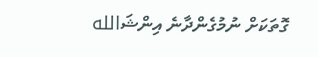ގޮތަކަށް ނުމުގެންދާނެ އިންޝަالله